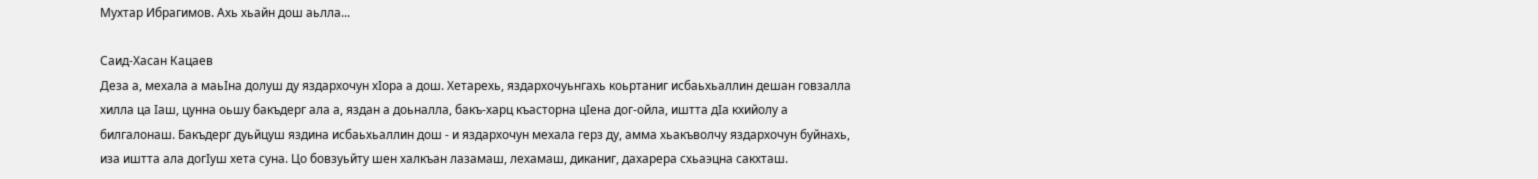Мухтар Ибрагимов. Ахь хьайн дош аьлла...

Саид-Хасан Кацаев
Деза а, мехала а маьIна долуш ду яздархочун хIора а дош. Хетарехь, яздархочуьнгахь коьртаниг исбаьхьаллин дешан говзалла хилла ца Iаш, цунна оьшу бакъдерг ала а, яздан а доьналла, бакъ-харц къасторна цIена дог-ойла, иштта дIа кхийолу а билгалонаш. Бакъдерг дуьйцуш яздина исбаьхьаллин дош - и яздархочун мехала герз ду, амма хьакъволчу яздархочун буйнахь, иза иштта ала догIуш хета суна. Цо бовзуьйту шен халкъан лазамаш, лехамаш, диканиг, дахарера схьаэцна сакхташ.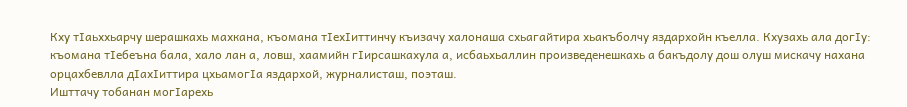Кху тIаьххьарчу шерашкахь махкана, къомана тIехIиттинчу къизачу халонаша схьагайтира хьакъболчу яздархойн къелла. Кхузахь ала догIу: къомана тIебеъна бала, хало лан а, ловш, хаамийн гIирсашкахула а, исбаьхьаллин произведенешкахь а бакъдолу дош олуш мискачу нахана орцахбевлла дIахIиттира цхьамогIа яздархой, журналисташ, поэташ.
Ишттачу тобанан могIарехь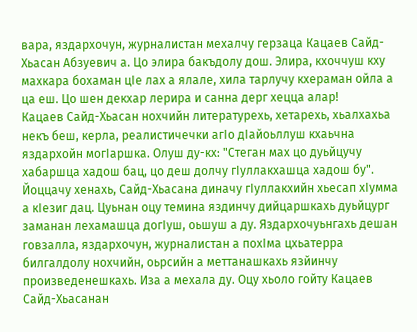вара, яздархочун, журналистан мехалчу герзаца Кацаев Сайд-Хьасан Абзуевич а. Цо элира бакъдолу дош. Элира, кхоччуш кху махкара бохаман цIе лах а ялале, хила тарлучу кхераман ойла а ца еш. Цо шен декхар лерира и санна дерг хецца алар!
Кацаев Сайд-Хьасан нохчийн литературехь, хетарехь, хьалхахьа некъ беш, керла, реалистичечки агIо дIайоьллуш кхаьчна яздархойн могIаршка. Олуш ду-кх: "Стеган мах цо дуьйцучу хабаршца хадош бац, цо деш долчу гIуллакхашца хадош бу". Йоццачу хенахь, Сайд-Хьасана диначу гIуллакхийн хьесап хIумма а кIезиг дац. Цуьнан оцу темина яздинчу дийцаршкахь дуьйцург заманан лехамашца догIуш, оьшуш а ду. Яздархочуьнгахь дешан говзалла, яздархочун, журналистан а похIма цхьатерра билгалдолу нохчийн, оьрсийн а меттанашкахь язйинчу произведенешкахь. Иза а мехала ду. Оцу хьоло гойту Кацаев Сайд-Хьасанан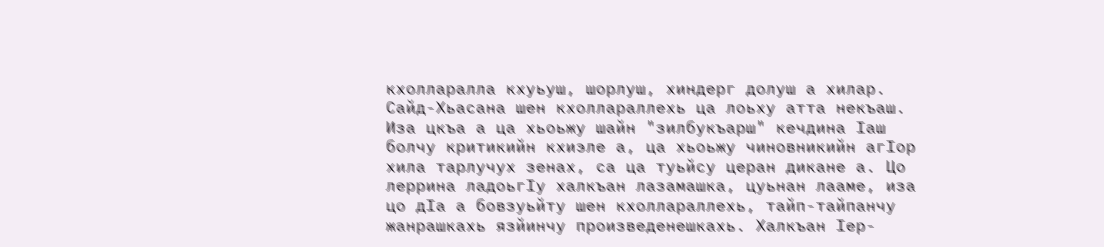кхолларалла кхуьуш, шорлуш, хиндерг долуш а хилар.
Сайд-Хьасана шен кхоллараллехь ца лоьху атта некъаш. Иза цкъа а ца хьоьжу шайн "зилбукъарш" кечдина Iаш болчу критикийн кхиэле а, ца хьоьжу чиновникийн агIор хила тарлучух зенах, са ца туьйсу церан дикане а. Цо леррина ладоьгIу халкъан лазамашка, цуьнан лааме, иза цо дIа а бовзуьйту шен кхоллараллехь, тайп-тайпанчу жанрашкахь язйинчу произведенешкахь. Халкъан Iер-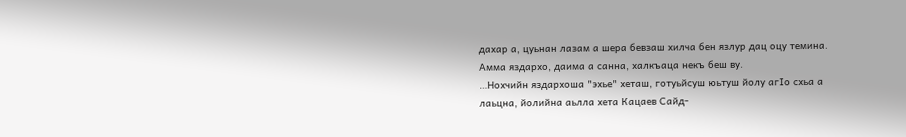дахар а, цуьнан лазам а шера бевзаш хилча бен язлур дац оцу темина. Амма яздархо, даима а санна, халкъаца некъ беш ву.
…Нохчийн яздархоша "эхье" хеташ, готуьйсуш юьтуш йолу агIо схьа а лаьцна, йолийна аьлла хета Кацаев Сайд-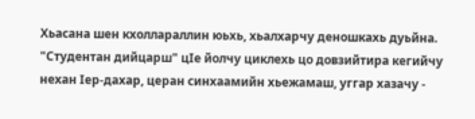Хьасана шен кхоллараллин юьхь, хьалхарчу деношкахь дуьйна.
"Студентан дийцарш" цIе йолчу циклехь цо довзийтира кегийчу нехан Iер-дахар, церан синхаамийн хьежамаш, уггар хазачу -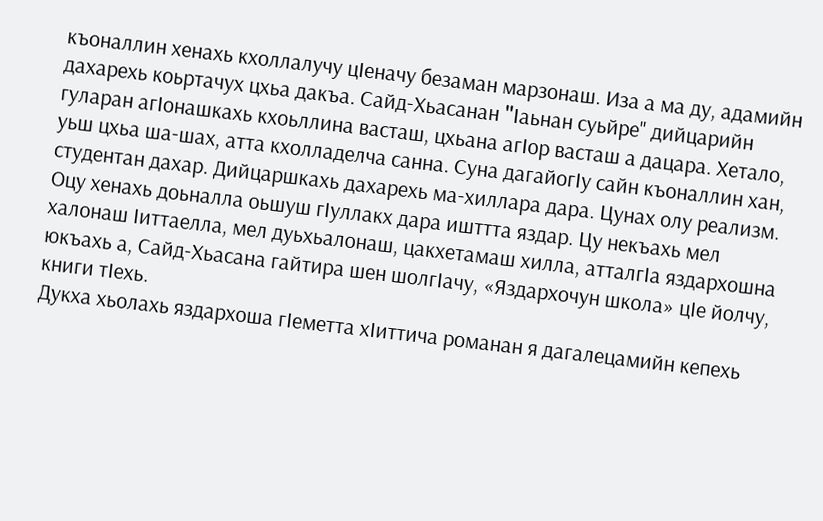къоналлин хенахь кхоллалучу цIеначу безаман марзонаш. Иза а ма ду, адамийн дахарехь коьртачух цхьа дакъа. Сайд-Хьасанан "Iаьнан суьйре" дийцарийн гуларан агIонашкахь кхоьллина васташ, цхьана агIор васташ а дацара. Хетало, уьш цхьа ша-шах, атта кхолладелча санна. Суна дагайогIу сайн къоналлин хан, студентан дахар. Дийцаршкахь дахарехь ма-хиллара дара. Цунах олу реализм.
Оцу хенахь доьналла оьшуш гIуллакх дара ишттта яздар. Цу некъахь мел халонаш Iиттаелла, мел дуьхьалонаш, цакхетамаш хилла, атталгIа яздархошна юкъахь а, Сайд-Хьасана гайтира шен шолгIачу, «Яздархочун школа» цIе йолчу, книги тIехь.
Дукха хьолахь яздархоша гIеметта хIиттича романан я дагалецамийн кепехь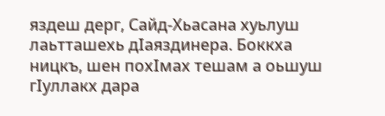яздеш дерг, Сайд-Хьасана хуьлуш лаьтташехь дIаяздинера. Боккха ницкъ, шен похIмах тешам а оьшуш гIуллакх дара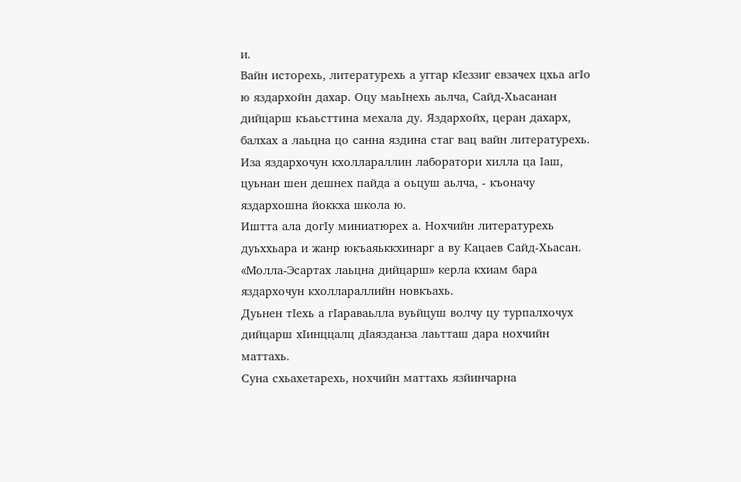и.
Вайн исторехь, литературехь а уггар кIеззиг евзачех цхьа агIо ю яздархойн дахар. Оцу маьIнехь аьлча, Сайд-Хьасанан дийцарш къаьсттина мехала ду. Яздархойх, церан дахарх, балхах а лаьцна цо санна яздина стаг вац вайн литературехь. Иза яздархочун кхоллараллин лаборатори хилла ца Iаш, цуьнан шен дешнех пайда а оьцуш аьлча, - къоначу яздархошна йоккха школа ю.
Иштта ала догIу миниатюрех а. Нохчийн литературехь дуьххьара и жанр юкъаяьккхинарг а ву Кацаев Сайд-Хьасан.
«Молла-Эсартах лаьцна дийцарш» керла кхиам бара яздархочун кхоллараллийн новкъахь.
Дуьнен тIехь а гIараваьлла вуьйцуш волчу цу турпалхочух дийцарш хIинццалц дIаязданза лаьтташ дара нохчийн маттахь.
Суна схьахетарехь, нохчийн маттахь язйинчарна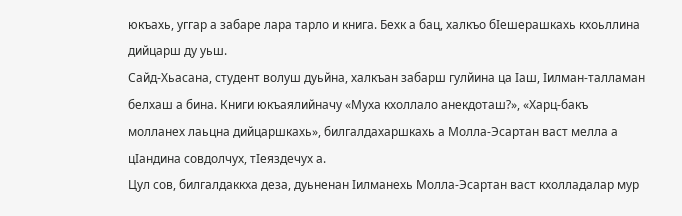юкъахь, уггар а забаре лара тарло и книга. Бехк а бац, халкъо бIешерашкахь кхоьллина дийцарш ду уьш.
Сайд-Хьасана, студент волуш дуьйна, халкъан забарш гулйина ца Iаш, Iилман-талламан белхаш а бина. Книги юкъаялийначу «Муха кхоллало анекдоташ?», «Харц-бакъ молланех лаьцна дийцаршкахь», билгалдахаршкахь а Молла-Эсартан васт мелла а цIандина совдолчух, тIеяздечух а.
Цул сов, билгалдаккха деза, дуьненан Iилманехь Молла-Эсартан васт кхолладалар мур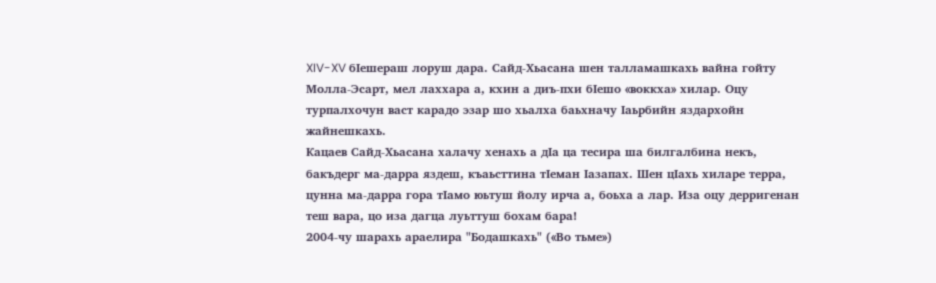XIV-XV бIешераш лоруш дара. Сайд-Хьасана шен талламашкахь вайна гойту Молла-Эсарт, мел лаххара а, кхин а диъ-пхи бIешо «воккха» хилар. Оцу турпалхочун васт карадо эзар шо хьалха баьхначу Iаьрбийн яздархойн жайнешкахь.
Кацаев Сайд-Хьасана халачу хенахь а дIа ца тесира ша билгалбина некъ, бакъдерг ма-дарра яздеш, къаьсттина тIеман Iазапах. Шен цIахь хиларе терра, цунна ма-дарра гора тIамо юьтуш йолу ирча а, боьха а лар. Иза оцу дерригенан теш вара, цо иза дагца луьттуш бохам бара!
2004-чу шарахь араелира "Бодашкахь" («Во тьме»)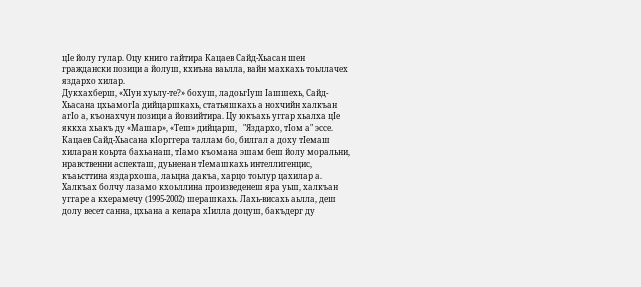цIе йолу гулар. Оцу книго гайтира Кацаев Сайд-Хьасан шен граждански позици а йолуш, кхиъна ваьлла, вайн махкахь тоьллачех яздархо хилар.
Дукхахберш, «ХIун хуьлу-те?» бохуш, ладоьгIуш Iашшехь, Сайд-Хьасана цхьамогIа дийцаршкахь, статьяшкахь а нохчийн халкъан агIо а, къонахчун позици а йовзийтира. Цу юкъахь уггар хьалха цIе яккха хьакъ ду «Машар», «Теш» дийцарш,   "Яздархо, тIом а" эссе.
Кацаев Сайд-Хьасана кIорггера таллам бо, билгал а доху тIемаш хиларан коьрта бахьанаш, тIамо къомана эшам беш йолу моральни, нравственни аспекташ, дуьненан тIемашкахь интеллигенцис, къаьсттина яздархоша, лаьцна дакъа, харцо тоьлур цахилар а.
Халкъах болчу лазамо кхоьллина произведенеш яра уьш, халкъан уггаре а кхерамечу (1995-2002) шерашкахь. Лахь-висахь аьлла, деш долу весет санна, цхьана а кепара хIилла доцуш, бакъдерг ду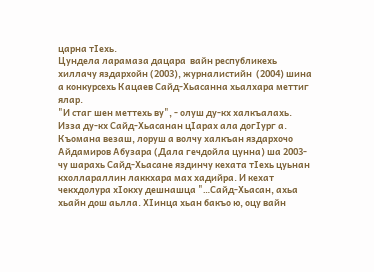царна тIехь.
Цундела ларамаза дацара  вайн республикехь хиллачу яздархойн (2003), журналистийн  (2004) шина а конкурсехь Кацаев Сайд-Хьасанна хьалхара меттиг ялар.
"И стаг шен меттехь ву", - олуш ду-кх халкъалахь. Изза ду-кх Сайд-Хьасанан цIарах ала догIург а.
Къомана везаш, лоруш а волчу халкъан яздархочо Айдамиров Абузара (Дала гечдойла цунна) ша 2003-чу шарахь Сайд-Хьасане яздинчу кехата тIехь цуьнан кхоллараллин лаккхара мах хадийра. И кехат чекхдолура хIокху дешнашца "…Сайд-Хьасан, ахьа хьайн дош аьлла. ХIинца хьан бакъо ю, оцу вайн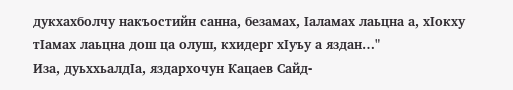дукхахболчу накъостийн санна, безамах, Iаламах лаьцна а, хIокху тIамах лаьцна дош ца олуш, кхидерг хIуъу а яздан…"
Иза, дуьххьалдIа, яздархочун Кацаев Сайд-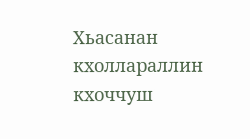Хьасанан кхоллараллин кхоччуш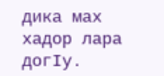дика мах хадор лара догIу.